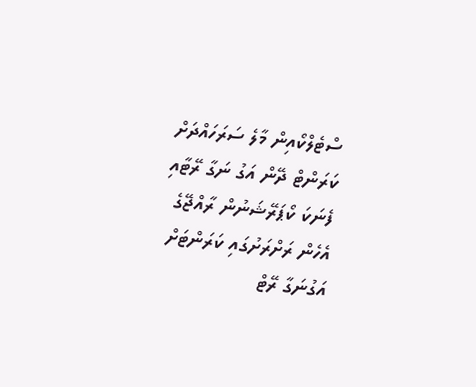ސްޓެލްކޯއިން މާލެ ސަރަހައްދަށް ކަރަންޓް ދޭން އަގު ނަގާ ރޭޓާއި ފެނަކަ ކޯޕަރޭޝަނުން ރާއްޖޭގެ އެހެން ރަށްރަށުގައި ކަރަންޓަށް އަގުނަގާ ރޭޓް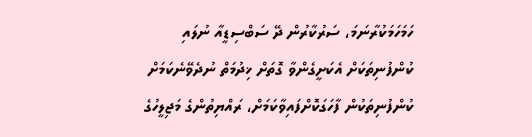ހަމަހަމަކުރާނަމަ، ސަރުކާރުން ދޭ ސަބްސިޑީއާ ނުލައި ކުންފުނިތަކަށް އެކަށީގެންވާ ގޮތަށް ޚިދުމަތް ނުދެވޭނެކަމަށް ކުންފުނިތަކުން ފާހަގަކޮށްފައިވާކަމަށް، ރައްޔިތުންގެ މަޖިލީހުގެ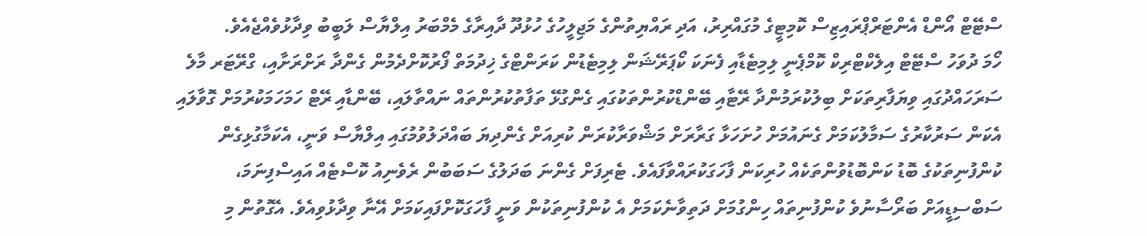ސްޓޭޓް އޯންޑް އެންޓަރްޕްރައިޒިސް ކޮމިޓީގެ މުގައްރިރު، އަދި ރައްޔިތުންގެ މަޖިލީހުގެ ހުޅުދޫ ދާއިރާގެ މެމްބަރު އިލްޔާސް ލަބީބު ވިދާޅުވެއްޖެއެވެ.
ހޯމަ ދުވަހު ސްޓޭޓް އިލެކްޓްރިކް ކޮމްޕެނީ ލިމިޓެޑާއި ފެނަކަ ކޯޕަރޭޝަން ލިމިޓެޑުން ކަރަންޓްގެ ޚިދުމަތް ފޯރުކޮށްދެމުން ގެންދާ ރަށްރަށާއި، ގްރޭޓަރ މާލެ ސަރަހައްދުގައި ވިޔަފާރިތަކަށް ބިލުކުރަމުންދާ ރޭޓާއި ބޭންޑްކުރުންތަކުގައި ގެންގުޅޭ ތަފާތުކުރުންތައް ނައްތާލައި، ބޭންޑާއި ރޭޓް ހަމަހަމަކުރުމަށް ގޮވާލައި އެކަން ސަރުކާރުގެ ސަމާލުކަމަށް ގެނައުމަށް ހުށަހަޅާ ގަރާރަށް މަޝްވަރާކުރަން ކުރިއަށް ގެންދިޔަ ބައްދަލުވުމުގައި އިލްޔާސް ވަނީ، އެކަމާގުޅިގެން ކުންފުނިތަކުގެ ބޮޑު ކަންބޮޑުވުންތަކެއް ހުރިކަން ފާހަގަކުރައްވާފައެވެ. ޓެރިފަށް ގެންނަ ބަދަލުގެ ސަބަބުން ރެވެނިއު ކޮސްޓެއް އައިސްފިނަމަ، ސަބްސިޑީއަށް ބަރޯސާނުވެ ކުންފުނިތައް ހިންގުމަށް ދަތިވާނެކަމަށް އެ ކުންފުނިތަކުން ވަނީ ފާހަގަކޮށްފައިކަމަށް އޭނާ ވިދާޅުވިއެވެ. އެގޮތުން މި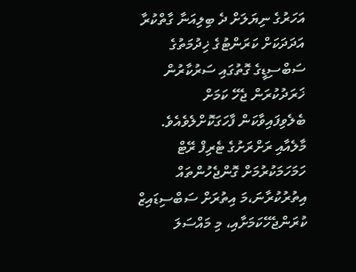އަހަރުގެ ނިޔަލަށް ދެ ބިލިއަނާ ގާތްކުރާ އަދަދަކަށް ކަރަންޓުގެ ޚިދުމަތުގެ ސަބްސިޑީގެ ގޮތުގައި ސަރުކާރުން ޚަރަދުކުރަން ޖެހޭ ކަމަށް ބެލެވިފައިވާކަން ފާހަގަކޮށްލެވެއެވެ.
މާލެއާއި ރަށްރަށުގެ ޓެރިފް ރޭޓް ހަމަހަމަކުރުމަށް ގޮންޖެހުންތައް އިތުރުކުރާނަ،މަ އިތުރަށް ސަބްސިޑައިޒް ކުރަންޖެހޭކަމަށާއި، މި މައްސަލަ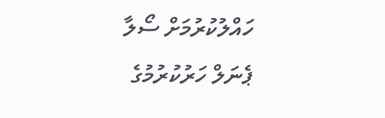ހައްލުކުރުމަށް ސޯލާ ޕެނަލް ހަރުކުރުމުގެ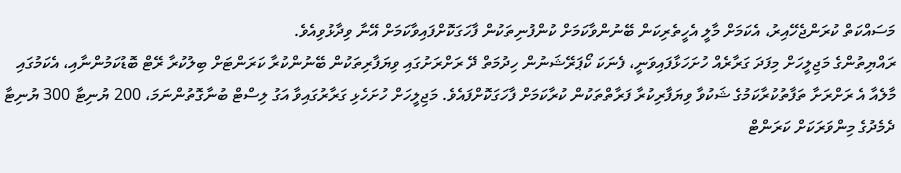މަސައްކަތް ކުރަންޖެހޭއިރު، އެކަމަށް މާލީ އެހީތެރިކަން ބޭނުންވާކަމަށް ކުންފުނިތަކުން ފާހަގަކޮށްފައިވާކަމަށް އޭނާ ވިދާޅުވިއެވެ.
ރައްޔިތުންގެ މަޖިލީހަށް މިފަދަ ގަރާރެއް ހުށަހަޅާފައިވަނީ، ފެނަކަ ކޯޕަރޭޝަނުން ހިދުމަތް ދޭ ރަށްރަށުގައި ވިޔަފާރިތަކުން ބޭނުންކުރާ ކަރަންޓަށް ބިލުކުރާ ރޭޓް ބޮޑުކަމުންނާއި، އެކަމުގައި މާލެއާ އެ ރަށްރަށާ ތަފާތުކުރާކަމުގެ ޝަކުވާ ވިޔަފާރިކުރާ ފަރާތްތަކުން ކުރާކަމަށް ފާހަގަކޮށްފައެވެ. މަޖިލީހަށް ހުށަހެޅި ގަރާރުގައިވާ އަގު ލިސްޓް ބުނާގޮތުންނަމަ، 200 ޔުނިޓާ 300 ޔުނިޓާ ދެމެދުގެ މިންވަރަކަށް ކަރަންޓް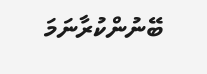ބޭނުންކުރާނަމަ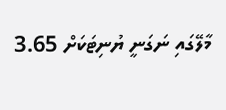މާލޭގައި ނަގަނީ ޔުނިޓަކަށް 3.65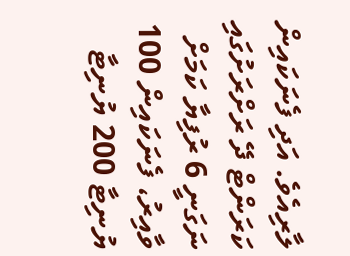ލާރިއެވެ. އަދި ފެނަކައިން ކަރަންޓް ދޭ ރަށްރަށުގައި ނަގަނީ 6 ރުފިޔާ ކަމަށް ވާއިރު، ފެނަކައިން 100 ޔުނިޓާ 200 ޔުނިޓާ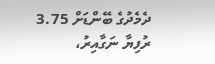ދެމެދުގެ ބޭންޑަށް 3.75 ރުފިޔާ ނަގާއިރު،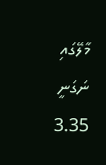މާލޭގައި ނަގަނީ 3.35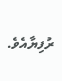ރުފިޔާއެވެ.